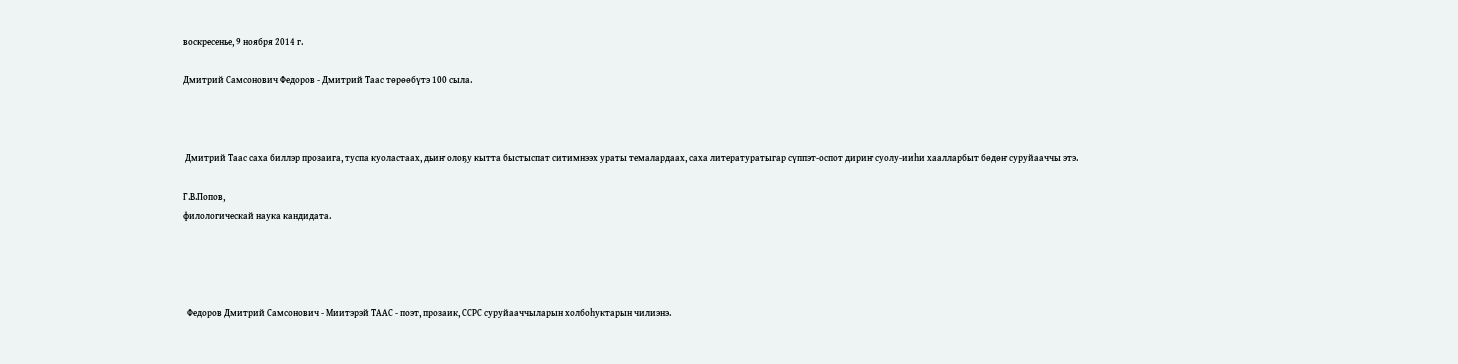воскресенье, 9 ноября 2014 г.

Дмитрий Самсонович Федоров - Дмитрий Таас төрөөбүтэ 100 сыла.



 Дмитрий Таас саха биллэр прозаига, туспа куоластаах, дьиҥ олоҕу кытта быстыспат ситимнээх ураты темалардаах, саха литературатыгар сүппэт-оспот дириҥ суолу-ииһи хаалларбыт бөдөҥ суруйааччы этэ.

Г.В.Попов,
филологическай наука кандидата.




  Федоров Дмитрий Самсонович - Миитэрэй ТААС - поэт, прозаик, ССРС суруйааччыларын холбоһуктарын чилиэнэ.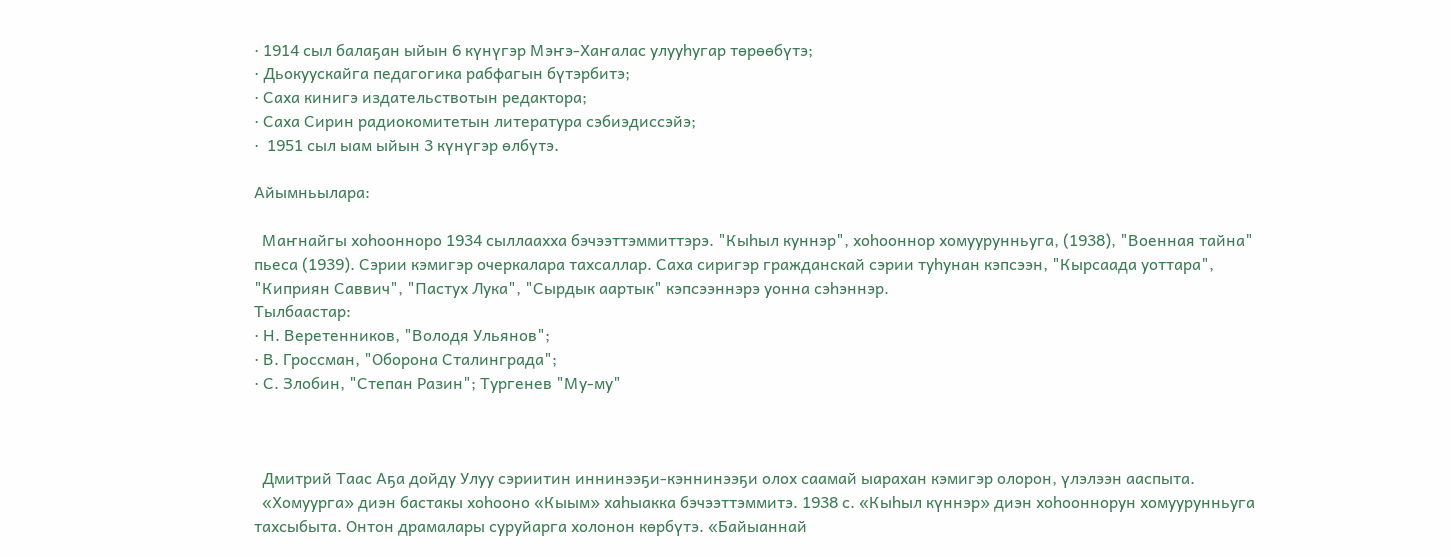· 1914 сыл балаҕан ыйын 6 күнүгэр Мэҥэ-Хаҥалас улууһугар төрөөбүтэ;
· Дьокуускайга педагогика рабфагын бүтэрбитэ;
· Саха кинигэ издательствотын редактора;
· Саха Сирин радиокомитетын литература сэбиэдиссэйэ;
·  1951 сыл ыам ыйын 3 күнүгэр өлбүтэ.

Айымньылара:

  Маҥнайгы хоһоонноро 1934 сыллаахха бэчээттэммиттэрэ. "Кыhыл куннэр", хоһооннор хомуурунньуга, (1938), "Военная тайна" пьеса (1939). Сэрии кэмигэр очеркалара тахсаллар. Саха сиригэр гражданскай сэрии туһунан кэпсээн, "Кырсаада уоттара", "Киприян Саввич", "Пастух Лука", "Сырдык аартык" кэпсээннэрэ уонна сэһэннэр.
Тылбаастар:
· Н. Веретенников, "Володя Ульянов";
· В. Гроссман, "Оборона Сталинграда";
· С. Злобин, "Степан Разин"; Тургенев "Му-му"



  Дмитрий Таас Аҕа дойду Улуу сэриитин иннинээҕи-кэннинээҕи олох саамай ыарахан кэмигэр олорон, үлэлээн ааспыта.
  «Хомуурга» диэн бастакы хоһооно «Кыым» хаһыакка бэчээттэммитэ. 1938 с. «Кыһыл күннэр» диэн хоһооннорун хомуурунньуга тахсыбыта. Онтон драмалары суруйарга холонон көрбүтэ. «Байыаннай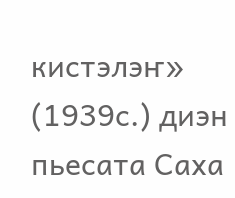кистэлэҥ» (1939с.) диэн пьесата Саха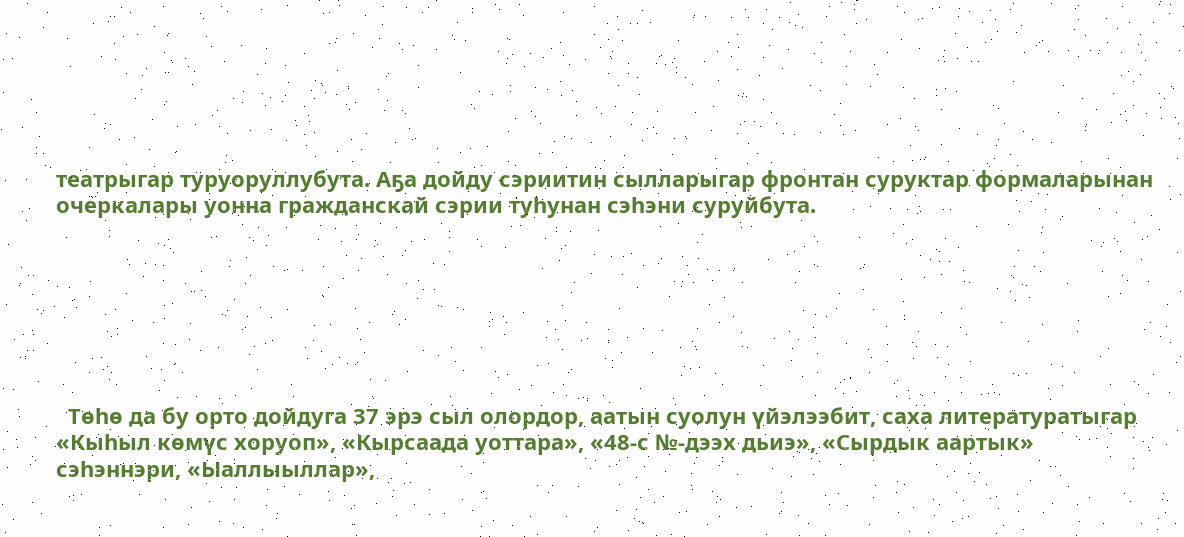театрыгар туруоруллубута. Аҕа дойду сэриитин сылларыгар фронтан суруктар формаларынан очеркалары уонна гражданскай сэрии туһунан сэһэни суруйбута.







  Төһө да бу орто дойдуга 37 эрэ сыл олордор, аатын суолун үйэлээбит, саха литературатыгар «Кыһыл көмүс хоруоп», «Кырсаада уоттара», «48-с №-дээх дьиэ», «Сырдык аартык» сэһэннэри, «Ыаллыыллар»,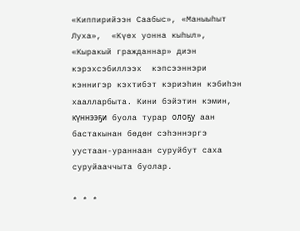«Киппирийээн Саабыс», «Маныыһыт Луха»,  «Күөх уонна кыһыл», «Кыракый гражданнар» диэн кэрэхсэбиллээх  кэпсээннэри кэннигэр кэхтибэт кэриэһин кэбиһэн хаалларбыта. Кини бэйэтин кэмин, күннээҕи буола турар олоҕу аан бастакынан бөдөҥ сэһэннэргэ уустаан-ураннаан суруйбут саха суруйааччыта буолар.

* * *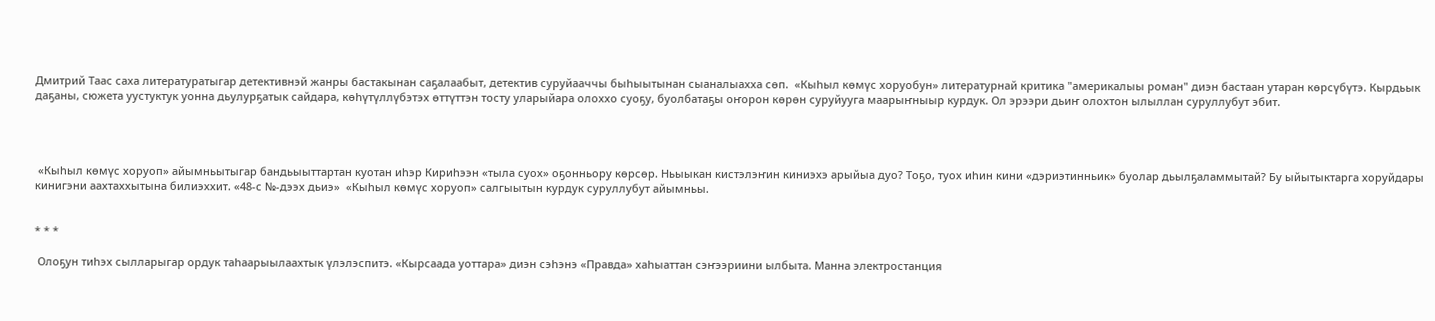Дмитрий Таас саха литературатыгар детективнэй жанры бастакынан саҕалаабыт, детектив суруйааччы быһыытынан сыаналыахха сөп.  «Кыһыл көмүс хоруобун» литературнай критика "америкалыы роман" диэн бастаан утаран көрсүбүтэ. Кырдьык даҕаны, сюжета уустуктук уонна дьулурҕатык сайдара, көһүтүллүбэтэх өттүттэн тосту уларыйара олоххо суоҕу, буолбатаҕы оҥорон көрөн суруйууга маарыҥныыр курдук. Ол эрээри дьиҥ олохтон ылыллан суруллубут эбит.




 «Кыһыл көмүс хоруоп» айымньытыгар бандьыыттартан куотан иһэр Кириһээн «тыла суох» оҕонньору көрсөр. Ньыыкан кистэлэҥин киниэхэ арыйыа дуо? Тоҕо, туох иһин кини «дэриэтинньик» буолар дьылҕаламмытай? Бу ыйытыктарга хоруйдары кинигэни аахтаххытына билиэххит. «48-с №-дээх дьиэ»  «Кыһыл көмүс хоруоп» салгыытын курдук суруллубут айымньы.


* * *

 Олоҕун тиһэх сылларыгар ордук таһаарыылаахтык үлэлэспитэ. «Кырсаада уоттара» диэн сэһэнэ «Правда» хаһыаттан сэҥээриини ылбыта. Манна электростанция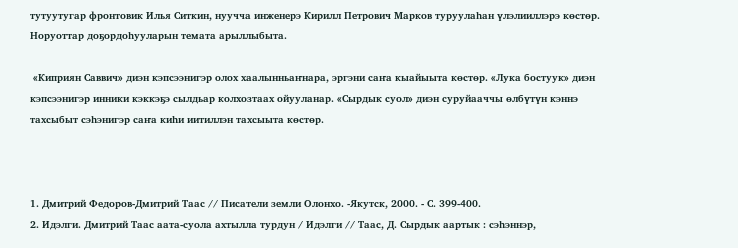тутуутугар фронтовик Илья Ситкин, нуучча инженерэ Кирилл Петрович Марков туруулаһан үлэлииллэрэ көстөр. Норуоттар доҕордоһууларын темата арыллыбыта.

 «Киприян Саввич» диэн кэпсээнигэр олох хаалынньаҥнара, эргэни саҥа кыайыыта көстөр. «Лука бостуук» диэн кэпсээнигэр инники кэккэҕэ сылдьар колхозтаах ойууланар. «Сырдык суол» диэн суруйааччы өлбүтүн кэннэ тахсыбыт сэһэнигэр саҥа киһи иитиллэн тахсыыта көстөр.



1. Дмитрий Федоров-Дмитрий Таас // Писатели земли Олонхо. -Якутск, 2000. - С. 399-400.
2. Идэлги. Дмитрий Таас аата-суола ахтылла турдун / Идэлги // Таас, Д. Сырдык аартык : сэһэннэр,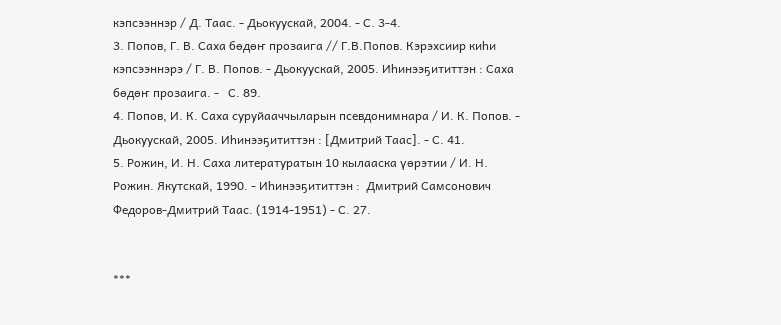кэпсээннэр / Д. Таас. - Дьокуускай, 2004. - С. 3-4.
3. Попов, Г. В. Саха бөдөҥ прозаига // Г.В.Попов. Кэрэхсиир киһи кэпсээннэрэ / Г. В. Попов. - Дьокуускай, 2005. Иһинээҕититтэн : Саха бөдөҥ прозаига. -   С. 89.
4. Попов, И. К. Саха суруйааччыларын псевдонимнара / И. К. Попов. -  Дьокуускай, 2005. Иһинээҕититтэн : [Дмитрий Таас]. - С. 41.
5. Рожин, И. Н. Саха литературатын 10 кылааска үөрэтии / И. Н. Рожин. Якутскай, 1990. - Иһинээҕититтэн :  Дмитрий Самсонович Федоров-Дмитрий Таас. (1914-1951) - С. 27.


***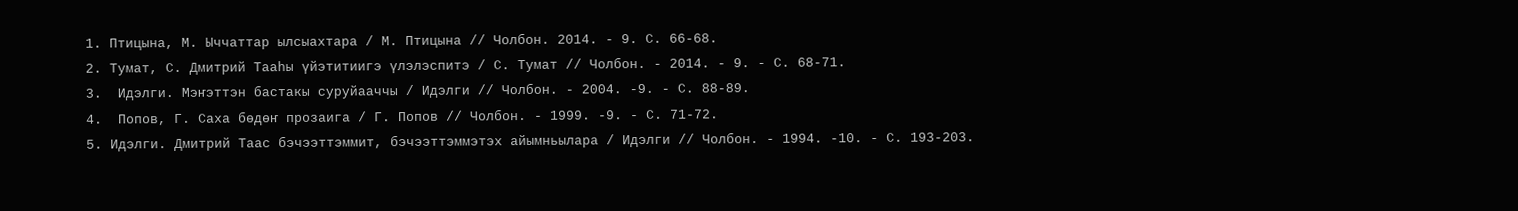1. Птицына, М. Ыччаттар ылсыахтара / М. Птицына // Чолбон. 2014. - 9. С. 66-68.
2. Тумат, С. Дмитрий Тааһы үйэтитиигэ үлэлэспитэ / С. Тумат // Чолбон. - 2014. - 9. - С. 68-71.
3.  Идэлги. Мэҥэттэн бастакы суруйааччы / Идэлги // Чолбон. - 2004. -9. - С. 88-89.
4.  Попов, Г. Саха бөдөҥ прозаига / Г. Попов // Чолбон. - 1999. -9. - С. 71-72.
5. Идэлги. Дмитрий Таас бэчээттэммит, бэчээттэммэтэх айымньылара / Идэлги // Чолбон. - 1994. -10. - С. 193-203.